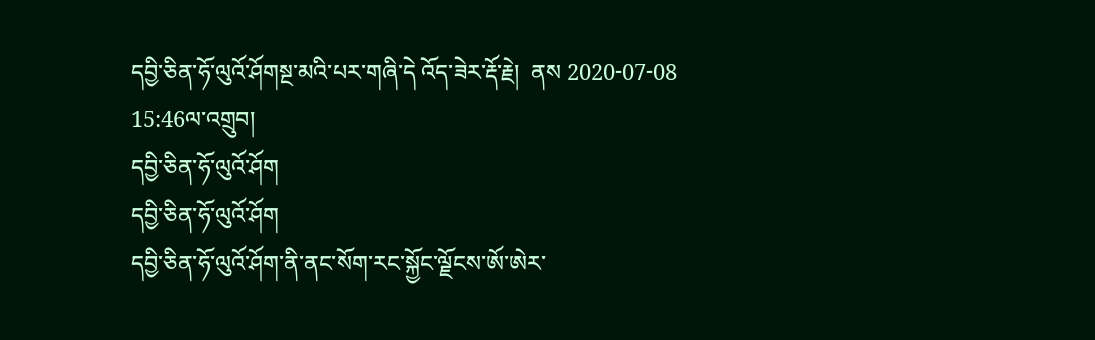དབྱི་ཅིན་ཧོ་ལུའོ་ཤོགསྔ་མའི་པར་གཞི་དེ འོད་ཟེར་རྡོ་རྗེ།  ནས 2020-07-08 15:46ལ་འགྲུབ།
དབྱི་ཅིན་ཧོ་ལུའོ་ཤོག
དབྱི་ཅིན་ཧོ་ལུའོ་ཤོག
དབྱི་ཅིན་ཧོ་ལུའོ་ཤོག་ནི་ནང་སོག་རང་སྐྱོང་ལྗོངས་ཨོ་ཨེར་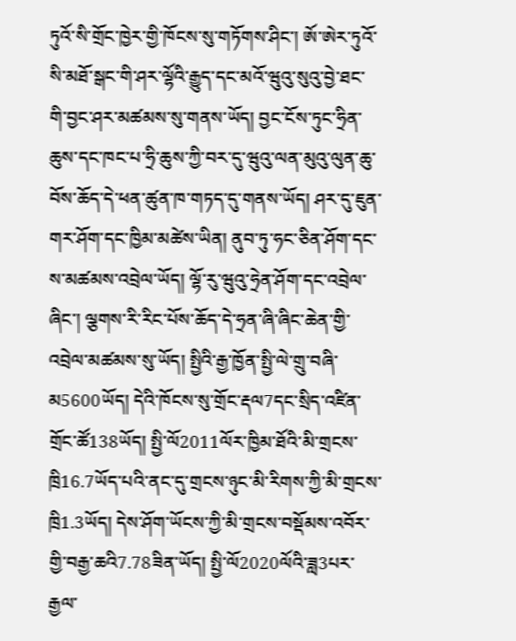ཏུའོ་སི་གྲོང་ཁྱེར་གྱི་ཁོངས་སུ་གཏོགས་ཤིང་། ཨོ་ཨེར་ཏུའོ་སི་མཐོ་སྒང་གི་ཤར་ལྷོའི་རྒྱུད་དང་མའོ་ཝུའུ་སུའུ་བྱེ་ཐང་གི་བྱང་ཤར་མཚམས་སུ་གནས་ཡོད། བྱང་ངོས་ཏུང་ཧྲིན་ཆུས་དང་ཁང་པ་ཧྲི་ཆུས་ཀྱི་བར་དུ་ཝུའུ་ལན་མུའུ་ལུན་ཆུ་བོས་ཆོད་དེ་ཕན་ཚུན་ཁ་གཏད་དུ་གནས་ཡོད། ཤར་དུ་ཇུན་གར་ཤོག་དང་ཁྱིམ་མཚེས་ཡིན། ནུབ་ཏུ་ཧང་ཅིན་ཤོག་དང་ས་མཚམས་འབྲེལ་ཡོད། ལྷོ་རུ་ཝུའུ་ཧྲེན་ཤོག་དང་འབྲེལ་ཞིང་། ལྕགས་རི་རིང་པོས་ཆོད་དེ་ཧྲན་ཞི་ཞིང་ཆེན་གྱི་འབྲེལ་མཚམས་སུ་ཡོད། སྤྱིའི་རྒྱ་ཁྱོན་སྤྱི་ལེ་གྲུ་བཞི་མ5600ཡོད། དེའི་ཁོངས་སུ་གྲོང་རྡལ7དང་སྲིད་འཛིན་གྲོང་ཚོ138ཡོད། སྤྱི་ལོ2011ལོར་ཁྱིམ་ཐོའི་མི་གྲངས་ཁྲི16.7ཡོད་པའི་ནང་དུ་གྲངས་ཉུང་མི་རིགས་ཀྱི་མི་གྲངས་ཁྲི1.3ཡོད། དེས་ཤོག་ཡོངས་ཀྱི་མི་གྲངས་བསྡོམས་འབོར་གྱི་བརྒྱ་ཆའི7.78ཟིན་ཡོད། སྤྱི་ལོ2020ལོའི་ཟླ3པར་རྒྱལ་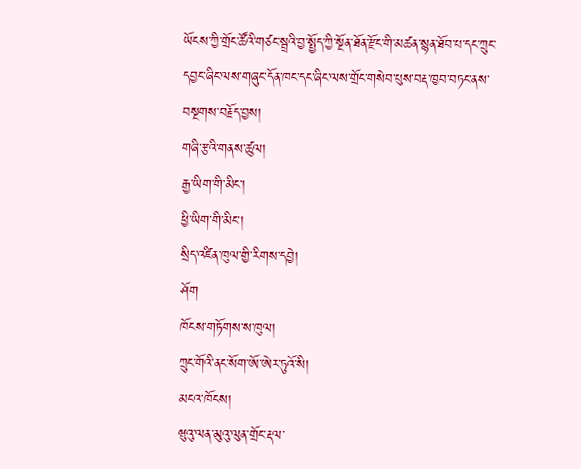ཡོངས་ཀྱི་གྲོང་ཚོའི་གཙང་སྦྲའི་བྱ་སྤྱོད་ཀྱི་སྔོན་ཐོན་རྫོང་གི་མཚན་སྙན་ཐོབ་པ་དང་ཀྲུང་དབྱང་ཞིང་ལས་གཞུང་དོན་ཁང་དང་ཞིང་ལས་གྲོང་གསེབ་པུས་བརྡ་ཁྱབ་བཏང་ནས་བསྔགས་བརྗོད་བྱས།
གཞི་རྩའི་གནས་ཚུལ།
རྒྱ་ཡིག་གི་མིང་།
ཕྱི་ཡིག་གི་མིང་།
སྲིད་འཛིན་ཁུལ་གྱི་རིགས་དབྱེ།
ཤོག
ཁོངས་གཏོགས་ས་ཁུལ།
ཀྲུང་གོའི་ནང་སོག་ཨོ་ཨེར་ཏུའོ་སི།
མངའ་ཁོངས།
ཝུའུ་ལན་མུའུ་ལུན་གྲོང་རྡལ་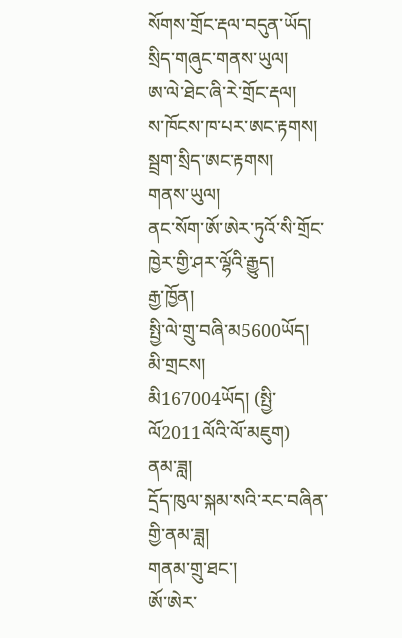སོགས་གྲོང་རྡལ་བདུན་ཡོད།
སྲིད་གཞུང་གནས་ཡུལ།
ཨ་ལེ་ཐེང་ཞི་རེ་གྲོང་རྡལ།
ས་ཁོངས་ཁ་པར་ཨང་རྟགས།
སྦྲག་སྲིད་ཨང་རྟགས།
གནས་ཡུལ།
ནང་སོག་ཨོ་ཨེར་ཏུའོ་སི་གྲོང་ཁྱེར་གྱི་ཤར་ལྷོའི་རྒྱུད།
རྒྱ་ཁྱོན།
སྤྱི་ལེ་གྲུ་བཞི་མ5600ཡོད།
མི་གྲངས།
མི167004ཡོད། (སྤྱི་ལོ2011ལོའི་ལོ་མཇུག)
ནམ་ཟླ།
དྲོད་ཁུལ་སྐམ་སའི་རང་བཞིན་གྱི་ནམ་ཟླ།
གནམ་གྲུ་ཐང་།
ཨོ་ཨེར་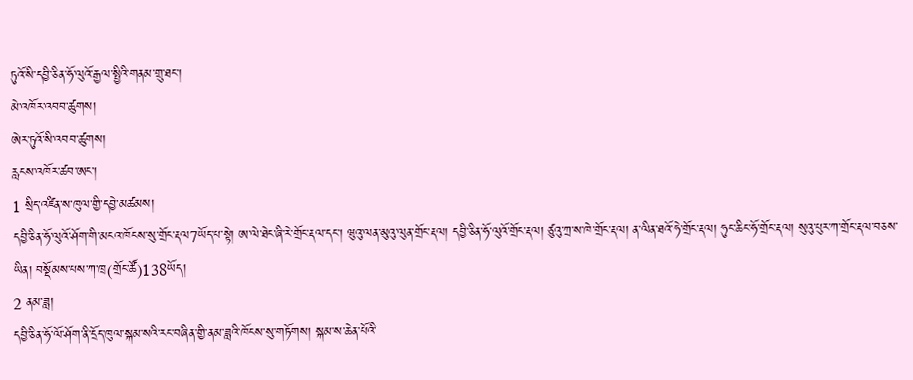ཏུའོ་སི་དབྱི་ཅིན་ཧོ་ལུའོ་རྒྱལ་སྤྱིའི་གནམ་གྲུ་ཐང་།
མེ་འཁོར་འབབ་ཚུགས།
ཨེར་ཏུའོ་སི་འབབ་ཚུགས།
རླངས་འཁོར་ཚབ་ཨང་།
1 སྲིད་འཛིན་ས་ཁུལ་གྱི་དབྱེ་མཚམས།
དབྱི་ཅིན་ཧོ་ལུའོ་ཤོག་གི་མངའ་ཁོངས་སུ་གྲོང་རྡལ7ཡོད་པ་སྟེ། ཨ་ལེ་ཐེང་ཞི་རེ་གྲོང་རྡལ་དང་། ཝུའུ་ལན་མུའུ་ལུན་གྲོང་རྡལ། དབྱི་ཅིན་ཧོ་ལུའོ་གྲོང་རྡལ། ཙུའུ་ཀྲ་ས་ཁེ་གྲོང་རྡལ། ན་ལིན་ཐའོ་ཧེ་གྲོང་རྡལ། ཧུང་ཆིང་ཧོ་གྲོང་རྡལ། སུའུ་པུར་ཀ་གྲོང་རྡལ་བཅས་ཡིན། བསྡོམས་པས་ཀ་ཁྲ(གྲོང་ཚོ)138ཡོད།
2 ནམ་ཟླ།
དབྱི་ཅིན་ཧོ་ལོ་ཤོག་ནི་དྲོད་ཁུལ་སྐམ་སའི་རང་བཞིན་གྱི་ནམ་ཟླའི་ཁོངས་སུ་གཏོགས། སྐམ་ས་ཆེན་པོའི་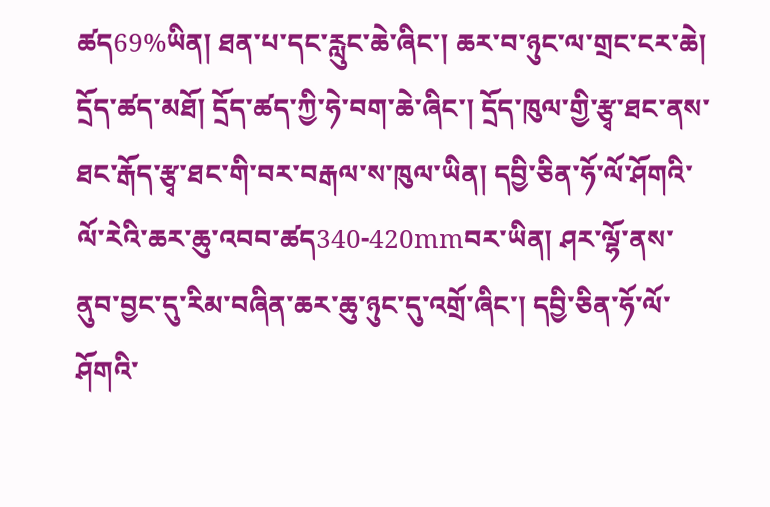ཚད69%ཡིན། ཐན་པ་དང་རླུང་ཆེ་ཞིང་། ཆར་བ་ཉུང་ལ་གྲང་ངར་ཆེ། དྲོད་ཚད་མཐོ། དྲོད་ཚད་ཀྱི་ཧེ་བག་ཆེ་ཞིང་། དྲོད་ཁུལ་གྱི་རྩྭ་ཐང་ནས་ཐང་རྒོད་རྩྭ་ཐང་གི་བར་བརྒལ་ས་ཁུལ་ཡིན། དབྱི་ཅིན་ཧོ་ལོ་ཤོགའི་ལོ་རེའི་ཆར་ཆུ་འབབ་ཚད340-420mmབར་ཡིན། ཤར་ལྷོ་ནས་ནུབ་བྱང་དུ་རིམ་བཞིན་ཆར་ཆུ་ཉུང་དུ་འགྲོ་ཞིང་། དབྱི་ཅིན་ཧོ་ལོ་ཤོགའི་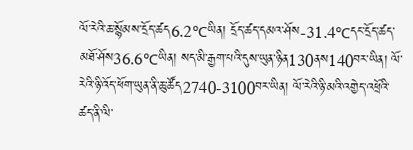ལོ་རེའི་ཆ་སྙོམས་དྲོད་ཚད6.2℃ཡིན། དྲོད་ཚད་དམའ་ཤོས-31.4℃དང་དྲོད་ཚད་མཐོ་ཤོས36.6℃ཡིན། སད་མི་རྒྱག་པའི་དུས་ཡུན་ཉིན130ནས140བར་ཡིན། ལོ་རེའི་ཉི་འོད་ཕོག་ཡུན་ནི་ཆུ་ཚོད2740-3100བར་ཡིན། ལོ་རེའི་ཉི་མའི་འགྱེད་འཕྲོའི་ཚད་ནི་ལི་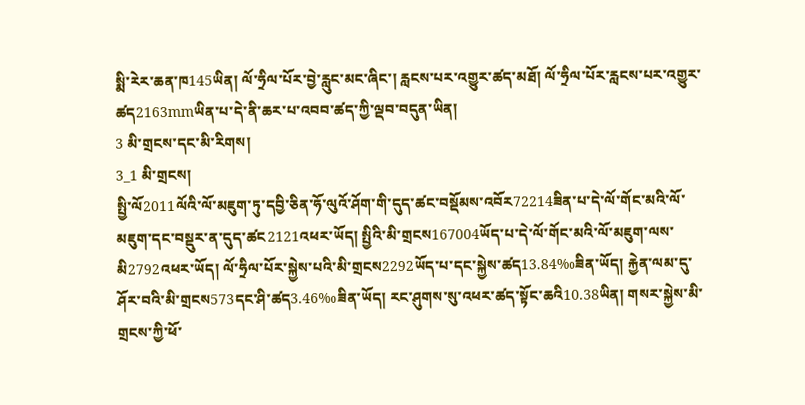སྨི་རེར་ཆན་ཁ145ཡིན། ལོ་ཧྲིལ་པོར་བྱེ་རླུང་མང་ཞིང་། རླངས་པར་འགྱུར་ཚད་མཐོ། ལོ་ཧྲིལ་པོར་རླངས་པར་འགྱུར་ཚད2163mmཡིན་པ་དེ་ནི་ཆར་པ་འབབ་ཚད་ཀྱི་ལྡབ་བདུན་ཡིན།
3 མི་གྲངས་དང་མི་རིགས།
3_1 མི་གྲངས།
སྤྱི་ལོ2011ལོའི་ལོ་མཇུག་ཏུ་དབྱི་ཅིན་ཧོ་ལུའོ་ཤོག་གི་དུད་ཚང་བསྡོམས་འབོར72214ཟིན་པ་དེ་ལོ་གོང་མའི་ལོ་མཇུག་དང་བསྡུར་ན་དུད་ཚང2121འཕར་ཡོད། སྤྱིའི་མི་གྲངས167004ཡོད་པ་དེ་ལོ་གོང་མའི་ལོ་མཇུག་ལས་མི2792འཕར་ཡོད། ལོ་ཧྲིལ་པོར་སྐྱེས་པའི་མི་གྲངས2292ཡོད་པ་དང་སྐྱེས་ཚད13.84‰ཟིན་ཡོད། རྐྱེན་ལམ་དུ་ཤོར་བའི་མི་གྲངས573དང་ཤི་ཚད3.46‰ཟིན་ཡོད། རང་ཤུགས་སུ་འཕར་ཚད་སྟོང་ཆའི10.38ཡིན། གསར་སྐྱེས་མི་གྲངས་ཀྱི་ཕོ་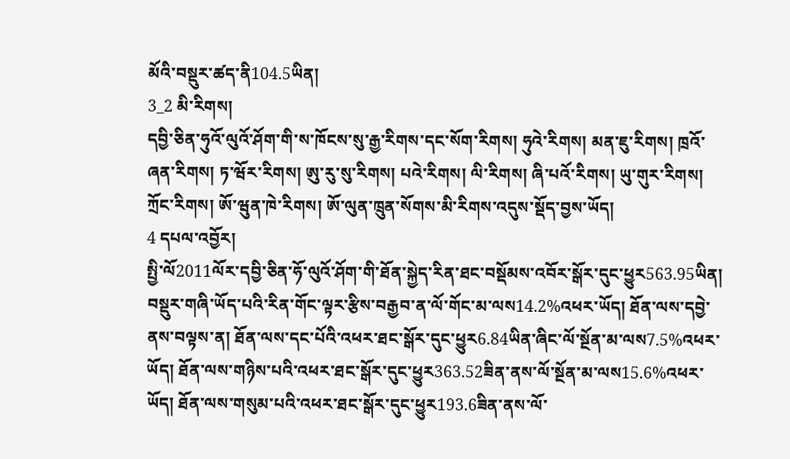མོའི་བསྡུར་ཚད་ནི104.5ཡིན།
3_2 མི་རིགས།
དབྱི་ཅིན་ཧུའོ་ལུའོ་ཤོག་གི་ས་ཁོངས་སུ་རྒྱ་རིགས་དང་སོག་རིགས། ཧུའེ་རིགས། མན་ཇུ་རིགས། ཁྲའོ་ཞན་རིགས། ཏ་ཝོར་རིགས། ཨུ་རུ་སུ་རིགས། པའེ་རིགས། ལི་རིགས། ཞི་པའོ་རིགས། ཡུ་གུར་རིགས། ཀྲོང་རིགས། ཨོ་ཝུན་ཁེ་རིགས། ཨོ་ལུན་ཁྲུན་སོགས་མི་རིགས་འདུས་སྡོད་བྱས་ཡོད།
4 དཔལ་འབྱོར།
སྤྱི་ལོ2011ལོར་དབྱི་ཅིན་ཧོ་ལུའོ་ཤོག་གི་ཐོན་སྐྱེད་རིན་ཐང་བསྡོམས་འབོར་སྒོར་དུང་ཕྱུར563.95ཡིན། བསྡུར་གཞི་ཡོད་པའི་རིན་གོང་ལྟར་རྩིས་བརྒྱབ་ན་ལོ་གོང་མ་ལས14.2%འཕར་ཡོད། ཐོན་ལས་དབྱེ་ནས་བལྟས་ན། ཐོན་ལས་དང་པོའི་འཕར་ཐང་སྒོར་དུང་ཕྱུར6.84ཡིན་ཞིང་ལོ་སྔོན་མ་ལས7.5%འཕར་ཡོད། ཐོན་ལས་གཉིས་པའི་འཕར་ཐང་སྒོར་དུང་ཕྱུར363.52ཟིན་ནས་ལོ་སྔོན་མ་ལས15.6%འཕར་ཡོད། ཐོན་ལས་གསུམ་པའི་འཕར་ཐང་སྒོར་དུང་ཕྱུར193.6ཟིན་ནས་ལོ་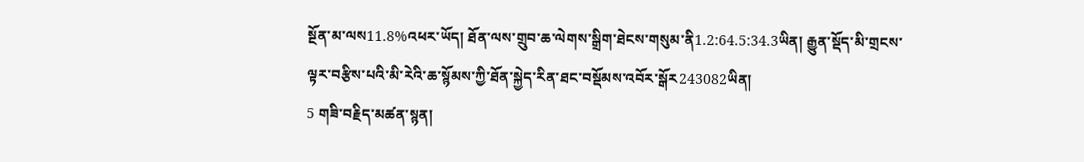སྔོན་མ་ལས11.8%འཕར་ཡོད། ཐོན་ལས་གྲུབ་ཆ་ལེགས་སྒྲིག་ཐེངས་གསུམ་ནི1.2:64.5:34.3ཡིན། རྒྱུན་སྡོད་མི་གྲངས་ལྟར་བརྩིས་པའི་མི་རེའི་ཆ་སྙོམས་ཀྱི་ཐོན་སྐྱེད་རིན་ཐང་བསྡོམས་འབོར་སྒོར243082ཡིན།
5 གཟི་བརྗིད་མཚན་སྙན།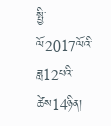སྤྱི་ལོ2017ལོའི་ཟླ12པའི་ཚེས14ཉིན།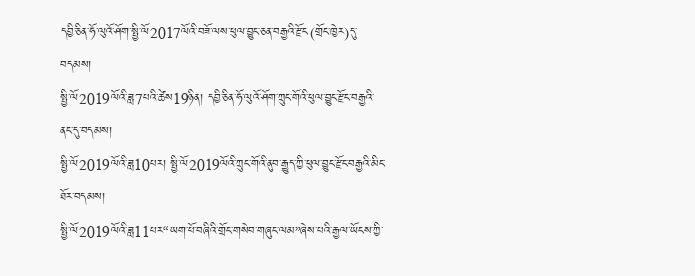དབྱི་ཅིན་ཧོ་ལུའོ་ཤོག་སྤྱི་ལོ2017ལོའི་བཟོ་ལས་ཕུལ་བྱུང་ཅན་བརྒྱའི་རྫོང(གྲོང་ཁྱེར)དུ་བདམས།
སྤྱི་ལོ2019ལོའི་ཟླ7པའི་ཚེས19ཉིན། དབྱི་ཅིན་ཧོ་ལུའོ་ཤོག་ཀྲུང་གོའི་ཕུལ་བྱུང་རྫོང་བརྒྱའི་ནང་དུ་བདམས།
སྤྱི་ལོ2019ལོའི་ཟླ10པར། སྤྱི་ལོ2019ལོའི་ཀྲུང་གོའི་ནུབ་རྒྱུད་ཀྱི་ཕུལ་བྱུང་རྫོང་བརྒྱའི་མིང་ཐོར་བདམས།
སྤྱི་ལོ2019ལོའི་ཟླ11པར“ཡག་པོ་བཞིའི་གྲོང་གསེབ་གཞུང་ལམ”ཞེས་པའི་རྒྱལ་ཡོངས་ཀྱི་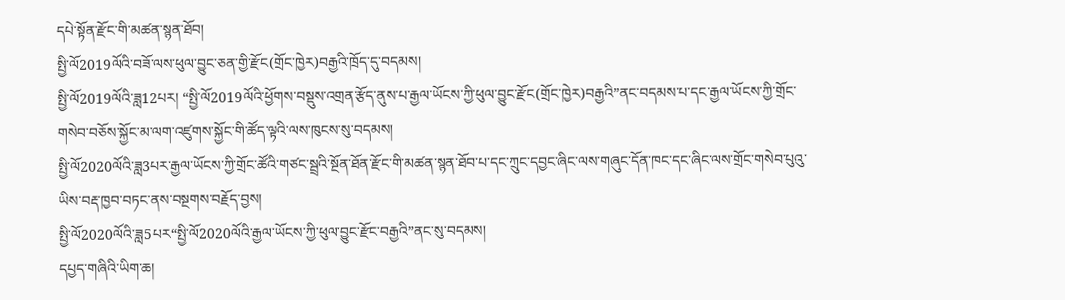དཔེ་སྟོན་རྫོང་གི་མཚན་སྙན་ཐོབ།
སྤྱི་ལོ2019ལོའི་བཟོ་ལས་ཕུལ་བྱུང་ཅན་གྱི་རྫོང(གྲོང་ཁྱེར)བརྒྱའི་ཁྲོད་དུ་བདམས།
སྤྱི་ལོ2019ལོའི་ཟླ12པར། “སྤྱི་ལོ2019ལོའི་ཕྱོགས་བསྡུས་འགྲན་རྩོད་ནུས་པ་རྒྱལ་ཡོངས་ཀྱི་ཕུལ་བྱུང་རྫོང(གྲོང་ཁྱེར)བརྒྱའི”ནང་བདམས་པ་དང་རྒྱལ་ཡོངས་ཀྱི་གྲོང་གསེབ་བཅོས་སྐྱོང་མ་ལག་འཛུགས་སྐྱོང་གི་ཚོད་ལྟའི་ལས་ཁུངས་སུ་བདམས།
སྤྱི་ལོ2020ལོའི་ཟླ3པར་རྒྱལ་ཡོངས་ཀྱི་གྲོང་ཚོའི་གཙང་སྦྲའི་སྔོན་ཐོན་རྫོང་གི་མཚན་སྙན་ཐོབ་པ་དང་ཀྲུང་དབྱང་ཞིང་ལས་གཞུང་དོན་ཁང་དང་ཞིང་ལས་གྲོང་གསེབ་པུའུ་ཡིས་བརྡ་ཁྱབ་བཏང་ནས་བསྔགས་བརྗོད་བྱས།
སྤྱི་ལོ2020ལོའི་ཟླ5པར“སྤྱི་ལོ2020ལོའི་རྒྱལ་ཡོངས་ཀྱི་ཕུལ་བྱུང་རྫོང་བརྒྱའི”ནང་སུ་བདམས།
དཔྱད་གཞིའི་ཡིག་ཆ།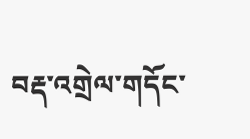བརྡ་འགྲེལ་གདོང་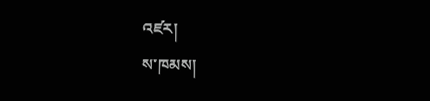འཛར།
ས་ཁམས།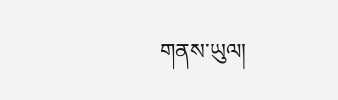གནས་ཡུལ།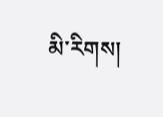མི་རིགས།